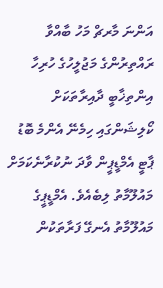އަންނަ މާރޗް މަހު ބާއްވާ ރައްތިރުންގެ މަޖުލީހުގެ ހުރިހާ އިންތިޚާބީ ދާއިރާތަކަށް ކޯލިޝަންގައި ހިމެނޭ އެންމެ ބޮޑު ޕާޓީ އެމްޑީޕީން ވާދަ ނުކުރާނެކަމަށް މައުލޫމާތު ލިބެއެވެ. އެމްޑީޕީގެ މައުލޫމާތު އެނގޭ ފަރާތަކުން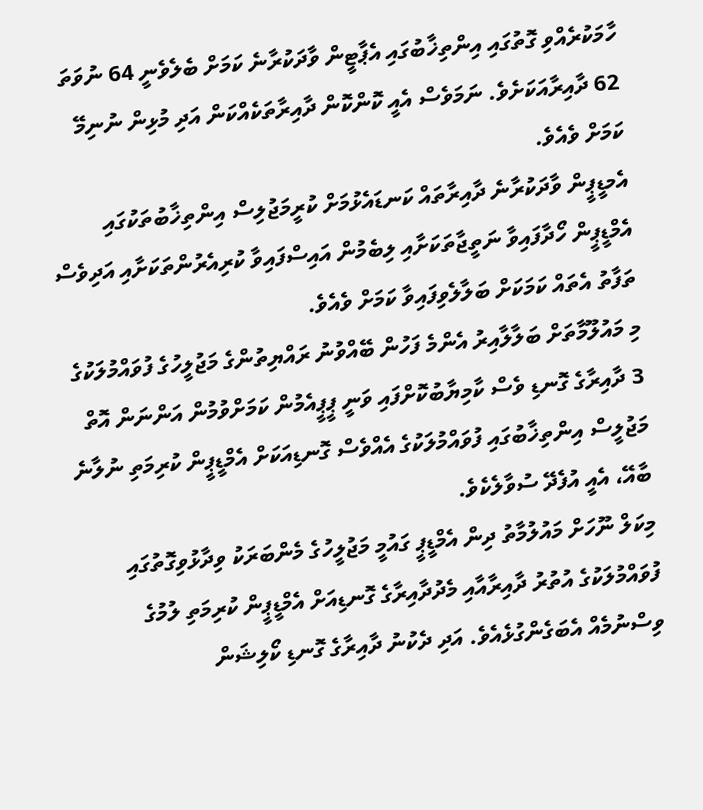ހާމަކުރެއްވި ގޮތުގައި އިންތިޚާބުގައި އެޕާޓީން ވާދަކުރާނެ ކަމަށް ބެލެވެނީ 64 ނުވަތަ 62 ދާއިރާއަކަށެވެ. ނަމަވެސް އެއީ ކޮންކޮން ދާއިރާތަކެއްކަން އަދި މުޅިން ނުނިމޭ ކަމަށް ވެއެވެ.
އެމޑީޕީން ވާދަކުރާނެ ދާއިރާތައް ކަނޑައެޅުމަށް ކުރީމަޖުލިސް އިންތިޚާބުތަކުގައި އެމްޑީޕީން ހޯދާފައިވާ ނަތީޖާތަކަށާއި ލިބެމުން އައިސްފައިވާ ކުރިއެރުންތަކަށާއި އަދިވެސް ތަފާތު އެތައް ކަމަކަށް ބަލާލެވިފައިވާ ކަމަށް ވެއެވެ.
މި މައުލޫމާތަށް ބަލާލާއިރު އެންމެ ފަހުން ބޭއްވުނު ރައްޔިތުންގެ މަޖުލީހުގެ ފުވައްމުލަކުގެ 3 ދާއިރާގެ ގޮނޑި ވެސް ކާމިޔާބުކޮށްފައި ވަނީ ޕީޕީއެމުން ކަމަށްވުމުން އަންނަން އޮތް މަޖުލީސް އިންތިޚާބުގައި ފުވައްމުލަކުގެ އެއްވެސް ގޮނޑިއަކަށް އެމްޑީޕީން ކުރިމަތި ނުލާނެ ބާއޭ، އެއީ އުފެދޭ ސުވާލެކެވެ.
މިކަލް ނޫހަށް މައުލުމާތު ދިން އެމްޑީޕީ ގައުމީ މަޖުލީހުގެ މެންބަރަކު ވިދާޅުވިގޮތުގައި ފުވައްމުލަކުގެ އުތުރު ދާއިރާއާއި މެދުދާއިރާގެ ގޮނޑިއަށް އެމްޑީޕީން ކުރިމަތި ލުމުގެ ވިސްނުމެއް އެބަގެންގުޅެއެވެ. އަދި ދެކުނު ދާއިރާގެ ގޮނޑި ކޯލިޝަން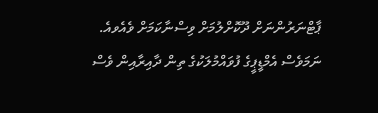ޕާޓްނަރުންނަށް ދޫކޮށްލުމަށް ވިސްނާކަމަށް ވެއެވއެ.
ނަމަވެސް އެމްޑީޕީގެ ފުވައްމުލަކުގެ ތިން ދާއިރާއިން ވެސް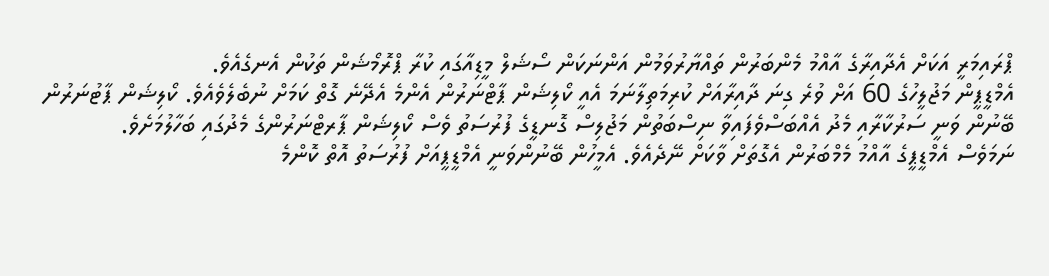ޕްރައިމަރީ އަކަށް އެދާއިރާގެ އާއްމު މެންބަރުން ތައްޔާރުވަމުން އަންނަކަން ސޯޝަލް މީޑިއާގައި ކުރާ ޕްރޮމޯޝަން ތަކުން އެނގެއެވެ.
އެމްޑީޕީން މަޖުލީހުގެ 60 އަށް ވުރެ ގިނަ ދާއިރާއަށް ކުރިމަތިލާނަމަ އެއީ ކޯލިޝަން ޕާޓްނަރުން އެންމެ އެދޭނެ ގޮތް ކަމަށް ނުބެލެވެއެވެ. ކޯލިޝަން ޕާޓުނަރުން ބޭނުން ވަނީ ސަރުކާރާއި މެދު އެއްބަސްވެފައިވާ ނިސްބަތުން މަޖުލިސް ގޮނޑީގެ ފުރުސަތު ވެސް ކޯލިޝަން ޕާރޓްނަރުންގެ މެދުގައި ބަހާލުމަށެވެ.
ނަމަވެސް އެމްޑީޕީގެ އާއްމު މެމްބަރުން އެގޮތަށް ވާކަށް ނޭދެއެވެ. އެމީހުން ބޭނުންވަނީ އެމްޑީޕީއަށް ފުރުސަތު އޮތް ކޮންމެ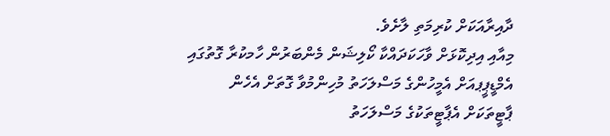ދާއިރާއަކަށް ކުރިމަތި ލާށެވެ.
މިއާއި އިދިކޮޅަށް ވާހަކަދައްކާ ކޯލިޝަން މެންބަރުން ހާމކުރާ ގޮތުގައި އެމްޑީޕީޕއަށް އެމީހުންގެ މަސްލަހަތު މުހިންމުވާ ގޮތަށް އެހެން ޕާޓީތަކަށް އެޕާޓީތަކުގެ މަސްލަހަތު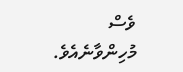ވެސް މުހިންވާނެއެވެ.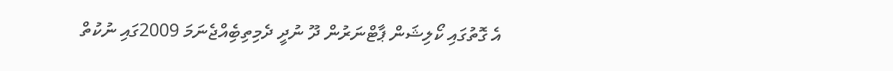އެ ގޮތުގައި ކޯލިޝަން ޕާޓްނަރުން ދޫ ނުދީ ދެމިތިބިެއްޖެނަމަ 2009ގައި ނުކުތް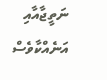ނަތީޖާއާއި އަނެއްކާވެސް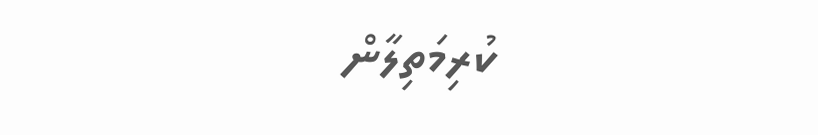ކުރިމަތިލާން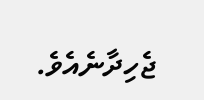ޖެހިދާނެއެވެ.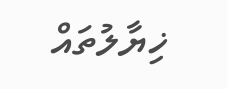ޚިޔާލުތައް